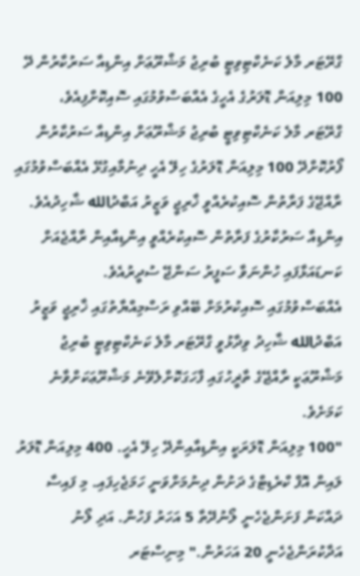ގްރޭޓަރ މާލެ ކަނެކްޓިވިޓީ ބުރިޖު މަޝްރޫޢަށް އިންޑިއާ ސަރުކާރުން ދޭ 100 މިލިއަން ޑޮލަރުގެ އެހީގެ އެއްބަސްވުމުގައި ސޮއިކޮށްފިއެވެ،
ގްރޭޓަރ މާލެ ކަނެކްޓިވިޓީ ބުރިޖު މަޝްރޫޢަށް އިންޑިއާ ސަރުކާރުން ފޯރުކޮށްދޭ 100 މިލިއަން ޑޮލަރުގެ ހިލޭ އެހީ ދިނުމާއިގުޅޭ އެއްބަސްވުމުގައި ރާއްޖޭގެ ފަރާތުން ސޮއިކުރެއްވީ ޚާރިޖީ ވަޒީރު އަބްދުالله ޝާހިދުއެވެ. އިންޑިއާ ސަރުކާރުގެ ފަރާތުން ސޮއިކުރެއްވީ އިންޑިއާއިން ރާއްޖެއަށް ކަނޑައަޅާފައި ހުންނަވާ ސަފީރު ސަންޖޭ ސުދީރުއެވެ.
އެއްބަސްވުމުގައި ސޮއިކުރުމަށް ބޭއްވި ރަސްމިއްޔާތުގައި ޚާރިޖީ ވަޒީރު އަބްދުالله ޝާހިދު ވިދާޅުވީ ގްރޭޓަރ މާލެ ކަނެކްޓިވިޓީ ބުރިޖު މަޝްރޫޢަކީ ރާއްޖޭގެ ތާޜީހުގައި ފާހަގަކޮށްލެވޭނެ މަޝްރޫޢަކަށްވާނެ ކަމަށެވެ.
"100 މިލިއަން ޑޮލަރަކީ އިންޑިއާއިންދޭ ހިލޭ އެހީ. 400 މިލިއަން ޑޮލަރު ލައިން އޮފް ކްރެޑިޓްގެ ދަށުން ދިނުމަށްވަނީ ހަމަޖެހިފައި. މި ފައިސާ ދައްކަން ފަށަންޖެހެނީ ލޯނުދޭތާ 5 އަހަރު ފަހުން. އަދި ލޯނު އަދާކުރަންޖެހެނީ 20 އަހަރުން." މިނިސްޓަރ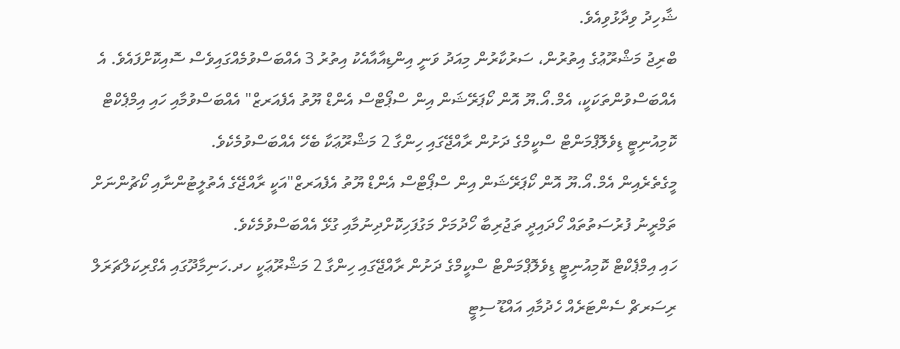ޝާހިދު ވިދާޅުވިއެވެ.
ބްރިޖު މަޝްރޫޢުގެ އިތުރުން، ސަރުކާރުން މިއަދު ވަނީ އިންޑިއާއާއެކު އިތުރު 3 އެއްބަސްވުމެއްގައިވެސް ސޮއިކޮށްފައެވެ. އެ އެއްބަސްވުންތަކަކީ، އެމް.އޯ.ޔޫ އޮން ކޯޕަރޭޝަން އިން ސްޕޯޓްސް އެންޑް ޔޫތު އެފެއަރޒް" އެއްބަސްވުމާއި ހައި އިމްޕެކްޓް ކޮމިއުނިޓީ ޑިވެލޮޕްމަންޓް ސްކީމްގެ ދަށުން ރާއްޖޭގައި ހިންގާ 2 މަޝްރޫޢަކާ ބެހޭ އެއްބަސްވުމެކެވެ.
މީގެތެރެއިން އެމް.އޯ.ޔޫ އޮން ކޯޕަރޭޝަން އިން ސްޕޯޓްސް އެންޑް ޔޫތު އެފެއަރޒް"އަކީ ރާއްޖޭގެ އެތުލީޓުންނާއި ކޯޗުންނަށް ތަމްރީނު ފުރުސަތުތައް ހޯދައިދީ ތަޖުރިބާ ހޯދުމަށް މަގުފަހިކޮށްދިނުމާއި ގުޅޭ އެއްބަސްވުމެކެވެ.
ހައި އިމްޕެކްޓް ކޮމިއުނިޓީ ޑިވެލޮޕްމަންޓް ސްކީމްގެ ދަށުން ރާއްޖޭގައި ހިންގާ 2 މަޝްރޫޢަކީ ހދ.ހަނިމާދޫގައި އެގްރިކަލްޗަރަލް ރިސަރޗް ސެންޓަރެއް ހެދުމާއި އައްޑޫ ސިޓީ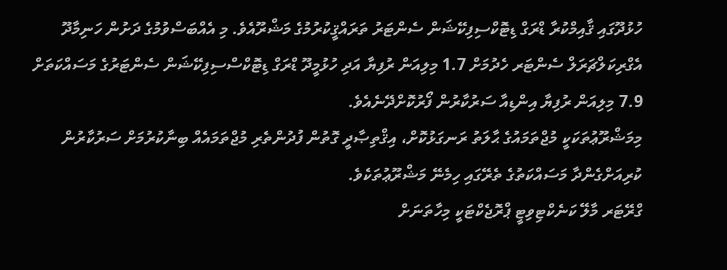ހުޅުދޫގައި ޤާއިމްކުރާ ޑްރަގް ޑިޓޮކްސިފިކޭޝަން ސެންޓަރު ތަރައްޤީކުރުމުގެ މަޝްރޫއެވެ. މި އެއްބަސްވުމުގެ ދަށުން ހަނިމާދޫ އެގްރިކަލްޗަރަލް ސެންޓަރ ހެދުމަށް 1.7 މިލިއަން ރުފިޔާ އަދި ހުޅުމީދޫ ޑްރަގް ޑިޓޮކްސްސިފިކޭޝަން ސެންޓަރުގެ މަސައްކަތަށް 7.9 މިލިއަން ރުފިޔާ އިންޑިއާ ސަރުކާރުން ފޯރުކޮށްދޭނެއެވެ.
މިމަޝްރޫޢުތަކަކީ މުޖްތަމައުގެ ޙާލަތު ރަނގަޅުކޮށް، އިޤްތިޞާދީ ގޮތުން ފުދުންތެރި މުޖްތަމައެއް ބިނާކުރުމަށް ސަރުކާރުން ކުރިއަށްގެންދާ މަސައްކަތުގެ ތެރޭގައި ހިމެނޭ މަޝްރޫޢުތަކެވެ.
ގްރޭޓަރ މާލޭ ކަނެކްޓިވިޓީ ޕްރޮޖެކްޓަކީ މިހާތަނަށް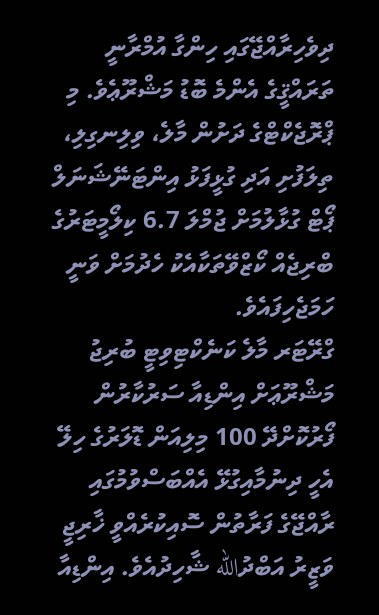ދިވެހިރާއްޖޭގައި ހިންގާ އުމްރާނީ ތަރައްޤީގެ އެންމެ ބޮޑު މަޝްރޫޢެވެ. މި ޕްރޮޖެކްޓްގެ ދަށުން މާލެ، ވިލިނގިލި، ތިލަފުށި އަދި ގުޅީފަޅު އިންޓަނޭޝަނަލް ޕޯޓް ގުޅާލުމަށް ޖުމްލަ 6.7 ކިލޯމީޓަރުގެ ބްރިޖެއް ކޯޒްވޭތަކާއެކު ހެދުމަށް ވަނީ ހަމަޖެހިފައެވެ.
ގްރޭޓަރ މާލެ ކަނެކްޓިވިޓީ ބުރިޖު މަޝްރޫޢަށް އިންޑިއާ ސަރުކާރުން ފޯރުކޮށްދޭ 100 މިލިއަން ޑޮލަރުގެ ހިލޭ އެހީ ދިނުމާއިގުޅޭ އެއްބަސްވުމުގައި ރާއްޖޭގެ ފަރާތުން ސޮއިކުރެއްވީ ޚާރިޖީ ވަޒީރު އަބްދުالله ޝާހިދުއެވެ. އިންޑިއާ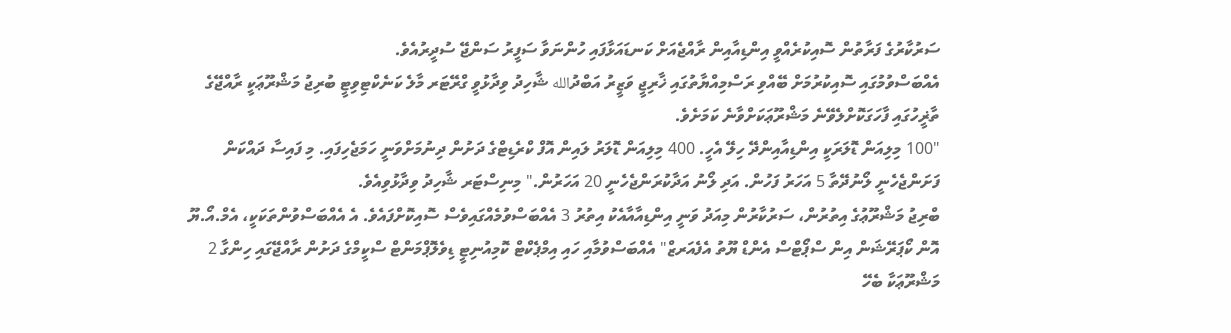ސަރުކާރުގެ ފަރާތުން ސޮއިކުރެއްވީ އިންޑިއާއިން ރާއްޖެއަށް ކަނޑައަޅާފައި ހުންނަވާ ސަފީރު ސަންޖޭ ސުދީރުއެވެ.
އެއްބަސްވުމުގައި ސޮއިކުރުމަށް ބޭއްވި ރަސްމިއްޔާތުގައި ޚާރިޖީ ވަޒީރު އަބްދުالله ޝާހިދު ވިދާޅުވީ ގްރޭޓަރ މާލެ ކަނެކްޓިވިޓީ ބުރިޖު މަޝްރޫޢަކީ ރާއްޖޭގެ ތާޜީހުގައި ފާހަގަކޮށްލެވޭނެ މަޝްރޫޢަކަށްވާނެ ކަމަށެވެ.
"100 މިލިއަން ޑޮލަރަކީ އިންޑިއާއިންދޭ ހިލޭ އެހީ. 400 މިލިއަން ޑޮލަރު ލައިން އޮފް ކްރެޑިޓްގެ ދަށުން ދިނުމަށްވަނީ ހަމަޖެހިފައި. މި ފައިސާ ދައްކަން ފަށަންޖެހެނީ ލޯނުދޭތާ 5 އަހަރު ފަހުން. އަދި ލޯނު އަދާކުރަންޖެހެނީ 20 އަހަރުން." މިނިސްޓަރ ޝާހިދު ވިދާޅުވިއެވެ.
ބްރިޖު މަޝްރޫޢުގެ އިތުރުން، ސަރުކާރުން މިއަދު ވަނީ އިންޑިއާއާއެކު އިތުރު 3 އެއްބަސްވުމެއްގައިވެސް ސޮއިކޮށްފައެވެ. އެ އެއްބަސްވުންތަކަކީ، އެމް.އޯ.ޔޫ އޮން ކޯޕަރޭޝަން އިން ސްޕޯޓްސް އެންޑް ޔޫތު އެފެއަރޒް" އެއްބަސްވުމާއި ހައި އިމްޕެކްޓް ކޮމިއުނިޓީ ޑިވެލޮޕްމަންޓް ސްކީމްގެ ދަށުން ރާއްޖޭގައި ހިންގާ 2 މަޝްރޫޢަކާ ބެހޭ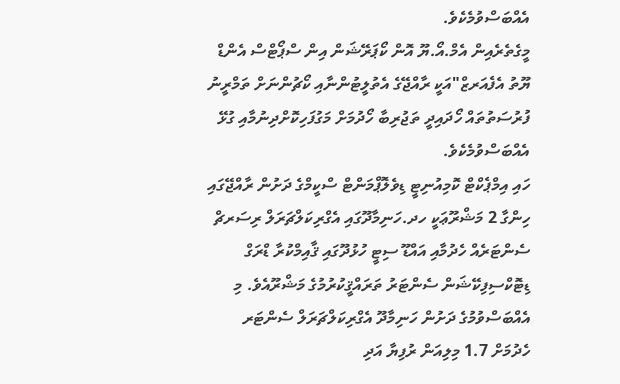އެއްބަސްވުމެކެވެ.
މީގެތެރެއިން އެމް.އޯ.ޔޫ އޮން ކޯޕަރޭޝަން އިން ސްޕޯޓްސް އެންޑް ޔޫތު އެފެއަރޒް"އަކީ ރާއްޖޭގެ އެތުލީޓުންނާއި ކޯޗުންނަށް ތަމްރީނު ފުރުސަތުތައް ހޯދައިދީ ތަޖުރިބާ ހޯދުމަށް މަގުފަހިކޮށްދިނުމާއި ގުޅޭ އެއްބަސްވުމެކެވެ.
ހައި އިމްޕެކްޓް ކޮމިއުނިޓީ ޑިވެލޮޕްމަންޓް ސްކީމްގެ ދަށުން ރާއްޖޭގައި ހިންގާ 2 މަޝްރޫޢަކީ ހދ.ހަނިމާދޫގައި އެގްރިކަލްޗަރަލް ރިސަރޗް ސެންޓަރެއް ހެދުމާއި އައްޑޫ ސިޓީ ހުޅުދޫގައި ޤާއިމްކުރާ ޑްރަގް ޑިޓޮކްސިފިކޭޝަން ސެންޓަރު ތަރައްޤީކުރުމުގެ މަޝްރޫއެވެ. މި އެއްބަސްވުމުގެ ދަށުން ހަނިމާދޫ އެގްރިކަލްޗަރަލް ސެންޓަރ ހެދުމަށް 1.7 މިލިއަން ރުފިޔާ އަދި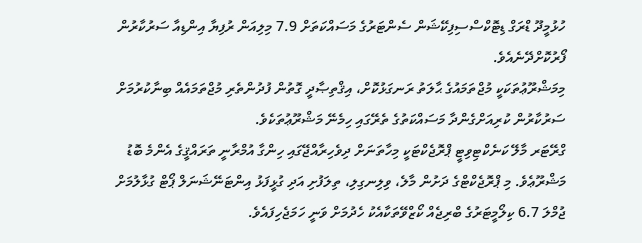ހުޅުމީދޫ ޑްރަގް ޑިޓޮކްސްސިފިކޭޝަން ސެންޓަރުގެ މަސައްކަތަށް 7.9 މިލިއަން ރުފިޔާ އިންޑިއާ ސަރުކާރުން ފޯރުކޮށްދޭނެއެވެ.
މިމަޝްރޫޢުތަކަކީ މުޖްތަމައުގެ ޙާލަތު ރަނގަޅުކޮށް، އިޤްތިޞާދީ ގޮތުން ފުދުންތެރި މުޖްތަމައެއް ބިނާކުރުމަށް ސަރުކާރުން ކުރިއަށްގެންދާ މަސައްކަތުގެ ތެރޭގައި ހިމެނޭ މަޝްރޫޢުތަކެވެ.
ގްރޭޓަރ މާލޭ ކަނެކްޓިވިޓީ ޕްރޮޖެކްޓަކީ މިހާތަނަށް ދިވެހިރާއްޖޭގައި ހިންގާ އުމްރާނީ ތަރައްޤީގެ އެންމެ ބޮޑު މަޝްރޫޢެވެ. މި ޕްރޮޖެކްޓްގެ ދަށުން މާލެ، ވިލިނގިލި، ތިލަފުށި އަދި ގުޅީފަޅު އިންޓަނޭޝަނަލް ޕޯޓް ގުޅާލުމަށް ޖުމްލަ 6.7 ކިލޯމީޓަރުގެ ބްރިޖެއް ކޯޒްވޭތަކާއެކު ހެދުމަށް ވަނީ ހަމަޖެހިފައެވެ.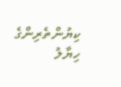ކިޔުންތެރިންގެ ހިޔާލު